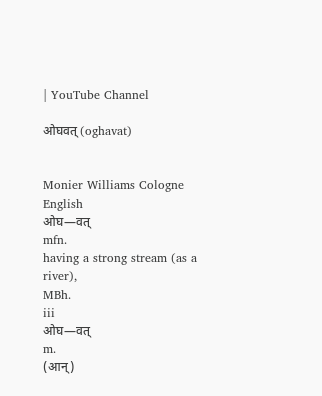| YouTube Channel

ओघवत् (oghavat)


Monier Williams Cologne
English
ओघ—वत्
mfn.
having a strong stream (as a river),
MBh.
iii
ओघ—वत्
m.
(आन्)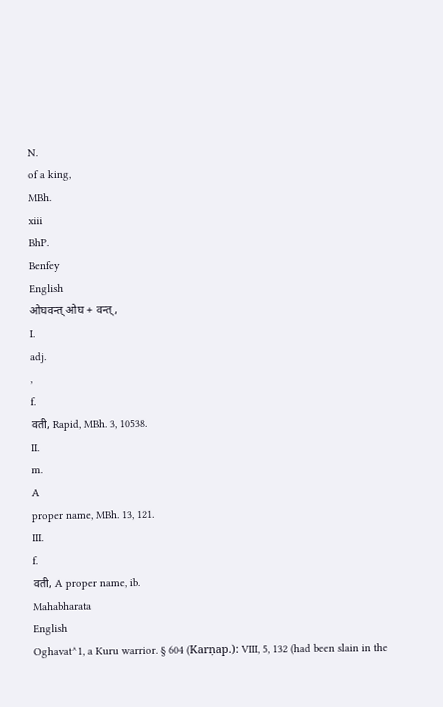N.
of a king,
MBh.
xiii
BhP.
Benfey
English
ओघवन्त् ओघ + वन्त्,
I.
adj.
,
f.
वती, Rapid, MBh. 3, 10538.
II.
m.
A
proper name, MBh. 13, 121.
III.
f.
वती, A proper name, ib.
Mahabharata
English
Oghavat^1, a Kuru warrior. § 604 (Karṇap.): VIII, 5, 132 (had been slain in the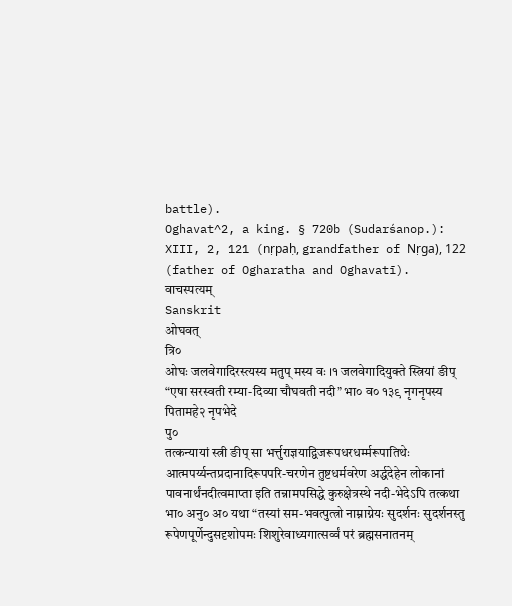battle).
Oghavat^2, a king. § 720b (Sudarśanop.): XIII, 2, 121 (nṛpaḥ, grandfather of Nṛga), 122 (father of Ogharatha and Oghavatī).
वाचस्पत्यम्
Sanskrit
ओघवत्
त्रि०
ओघः जलवेगादिरस्त्यस्य मतुप् मस्य वः ।१ जलवेगादियुक्ते स्त्रियां ङीप् “एषा सरस्वती रम्या-दिव्या चौघवती नदी” भा० व० १३९ नृगनृपस्य पितामहे२ नृपभेदे
पु०
तत्कन्यायां स्त्री ङीप् सा भर्त्तुराज्ञयाद्विजरूपधरधर्म्मरूपातिथेः आत्मपर्य्यन्तप्रदानादिरूपपरि-चरणेन तुष्टधर्मवरेण अर्द्धदेहेन लोकानां पावनार्थंनदीत्वमाप्ता इति तन्नामपसिद्धे कुरुक्षेत्रस्थे नदी-भेदेऽपि तत्कथा भा० अनु० अ० यथा “तस्यां सम-भवत्पुत्त्रो नाम्नाग्नेयः सुदर्शनः सुदर्शनस्तु रूपेणपूर्णेन्दुसदृशोपमः शिशुरेवाध्यगात्सर्व्वं परं ब्रह्मसनातनम्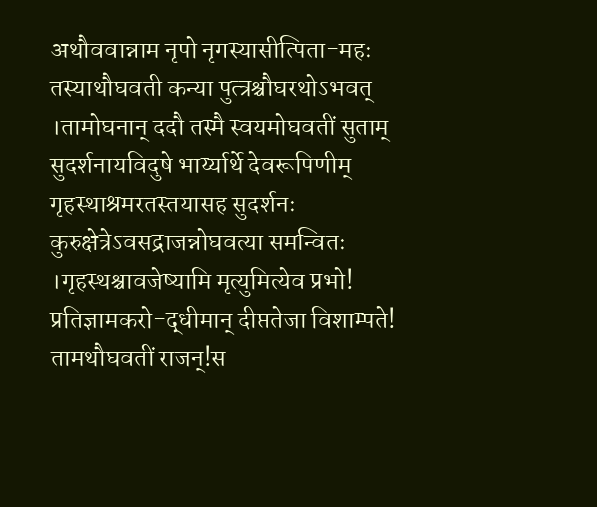अथौववान्नाम नृपो नृगस्यासीत्पिता-महः तस्याथौघवती कन्या पुत्त्रश्चौघरथोऽभवत् ।तामोघनान् ददौ तस्मै स्वयमोघवतीं सुताम् सुदर्शनायविदुषे भार्य्यार्थे देवरूपिणीम् गृहस्थाश्रमरतस्तयासह सुदर्शनः कुरुक्षेत्रेऽवसद्राजन्नोघवत्या समन्वितः ।गृहस्थश्चावजेष्यामि मृत्युमित्येव प्रभो! प्रतिज्ञामकरो-द्धीमान् दीप्ततेजा विशाम्पते! तामथौघवतीं राजन्!स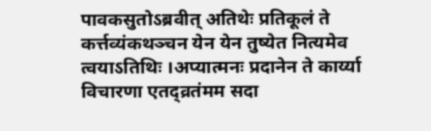पावकसुतोऽब्रवीत् अतिथेः प्रतिकूलं ते कर्त्तव्यंकथञ्चन येन येन तुष्येत नित्यमेव त्वयाऽतिथिः ।अप्यात्मनः प्रदानेन ते कार्य्या विचारणा एतद्व्रतंमम सदा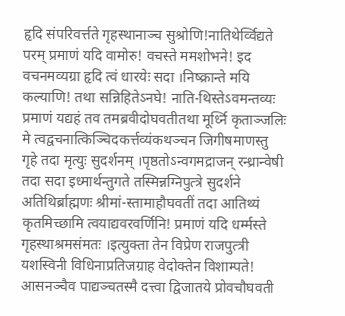हृदि संपरिवर्त्तते गृहस्थानाञ्च सुश्रोणि!नातिथेर्व्विद्यते परम् प्रमाणं यदि वामोरु! वचस्ते ममशोभने! इद वचनमव्यग्रा हृदि त्वं धारयेः सदा ।निष्क्रान्ते मयि कल्याणि! तथा सन्निहितेऽनघे! नाति-थिस्तेऽवमन्तव्यः प्रमाणं यद्यहं तव तमब्रवीदोघवतीतथा मूर्ध्नि कृताञ्जलिः मे त्वद्वचनात्किञ्चिदकर्त्तव्यंकथञ्चन जिगीषमाणस्तु गृहे तदा मृत्युः सुदर्शनम् ।पृष्ठतोऽन्वगमद्राजन् रन्ध्रान्वेषी तदा सदा इध्मार्थन्तुगते तस्मिन्नग्निपुत्त्रे सुदर्शने अतिथिर्ब्राह्मणः श्रीमां-स्तामाहौघवतीं तदा आतिथ्यं कृतमिच्छामि त्वयाद्यवरवर्णिनि! प्रमाणं यदि धर्म्मस्ते गृहस्थाश्रमसंमतः ।इत्युक्ता तेन विप्रेण राजपुत्त्री यशस्विनी विधिनाप्रतिजग्राह वेदोक्तेन विशाम्पते! आसनञ्चैव पाद्यञ्चतस्मै दत्त्वा द्विजातये प्रोवचौघवती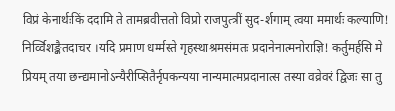विप्रं केनार्थःकिं ददामि ते तामब्रवीत्ततो विप्रो राजपुत्त्रीं सुद-र्शगाम् त्वया ममार्थः कल्याणि! निर्व्विशङ्कैतदाचर ।यदि प्रमाण धर्म्मस्ते गृहस्थाश्रमसंमतः प्रदानेनात्मनोराज्ञि! कर्तुमर्हसि मे प्रियम् तया छन्द्यमानोऽन्यैरीप्सितैर्नृपकन्यया नान्यमात्मप्रदानात्स तस्या वव्रेवरं द्विजः सा तु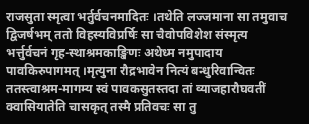राजसुता स्मृत्वा भर्तुर्वचनमादितः ।तथेति लज्जमाना सा तमुवाच द्विजर्षभम् ततो विहस्यविप्रर्षिः सा चैवोपविशेश संस्मृत्य भर्त्तुर्वचनं गृह-स्थाश्रमकाङ्खिणः अथेध्म नमुपादाय पावकिरुपागमत् ।मृत्युना रौद्रभावेन नित्यं बन्धुरिवान्वितः ततस्त्वाश्रम-मागम्य स्वं पावकसुतस्तदा तां व्याजहारौघवतीं क्वासियातेति चासकृत् तस्मै प्रतिवचः सा तु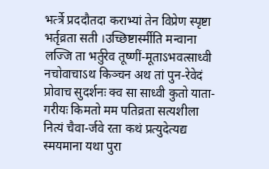भर्त्त्रे प्रददौतदा कराभ्यां तेन विप्रेण स्पृष्टा भर्तृव्रता सती ।उच्छिष्टार्स्मीति मन्वाना लज्जि ता भर्तुरेव तूष्णीं-मूताऽभवत्साध्वी नचोवाचाऽथ किञ्चन अथ तां पुन-रेवेदं प्रोवाच सुदर्शनः क्व सा साध्वी कुतो याता-गरीयः किमतो मम पतिव्रता सत्यशीला नित्यं चैवा-र्जवे रता कथं प्रत्युदेत्यद्य स्मयमाना यथा पुरा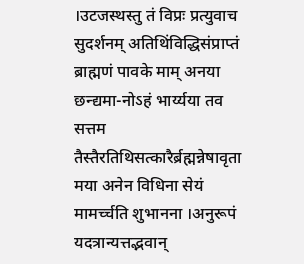।उटजस्थस्तु तं विप्रः प्रत्युवाच सुदर्शनम् अतिथिंविद्धिसंप्राप्तं ब्राह्मणं पावके माम् अनया छन्द्यमा-नोऽहं भार्य्यया तव सत्तम तैस्तैरतिथिसत्कारैर्ब्रह्मन्नेषावृता मया अनेन विधिना सेयं मामर्च्चति शुभानना ।अनुरूपं यदत्रान्यत्तद्भवान्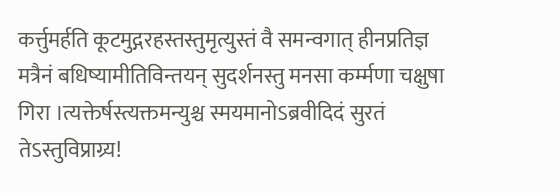कर्त्तुमर्हति कूटमुद्गरहस्तस्तुमृत्युस्तं वै समन्वगात् हीनप्रतिज्ञ मत्रैनं बधिष्यामीतिविन्तयन् सुदर्शनस्तु मनसा कर्म्मणा चक्षुषा गिरा ।त्यक्तेर्षस्त्यक्तमन्युश्च स्मयमानोऽब्रवीदिदं सुरतं तेऽस्तुविप्राग्र्य!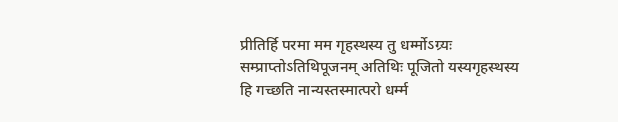प्रीतिर्हि परमा मम गृहस्थस्य तु धर्म्मोऽग्र्यः सम्प्राप्तोऽतिथिपूजनम् अतिथिः पूजितो यस्यगृहस्थस्य हि गच्छति नान्यस्तस्मात्परो धर्म्म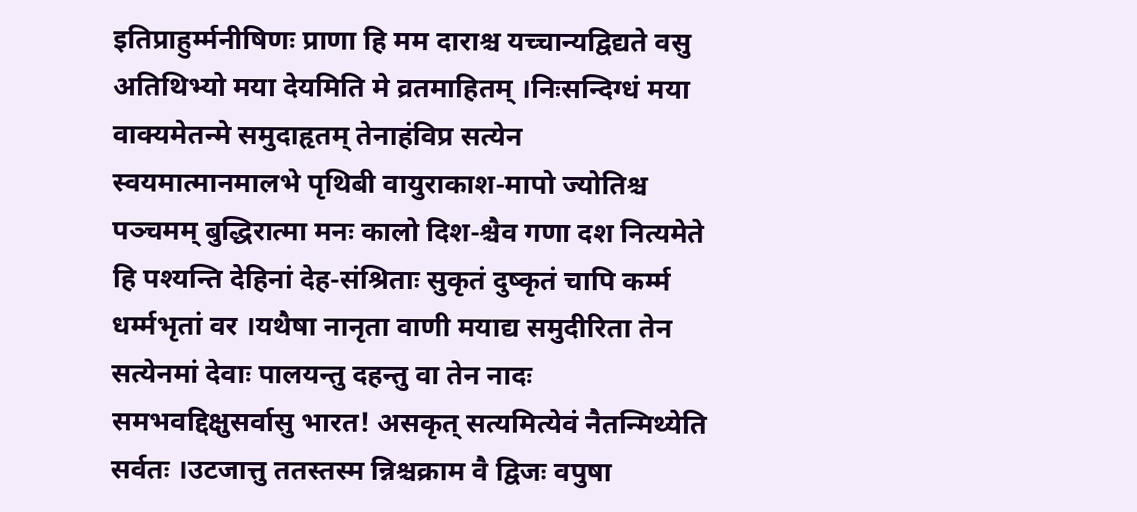इतिप्राहुर्म्मनीषिणः प्राणा हि मम दाराश्च यच्चान्यद्विद्यते वसु अतिथिभ्यो मया देयमिति मे व्रतमाहितम् ।निःसन्दिग्धं मया वाक्यमेतन्मे समुदाहृतम् तेनाहंविप्र सत्येन स्वयमात्मानमालभे पृथिबी वायुराकाश-मापो ज्योतिश्च पञ्चमम् बुद्धिरात्मा मनः कालो दिश-श्चैव गणा दश नित्यमेते हि पश्यन्ति देहिनां देह-संश्रिताः सुकृतं दुष्कृतं चापि कर्म्म धर्म्मभृतां वर ।यथैषा नानृता वाणी मयाद्य समुदीरिता तेन सत्येनमां देवाः पालयन्तु दहन्तु वा तेन नादः समभवद्दिक्षुसर्वासु भारत! असकृत् सत्यमित्येवं नैतन्मिथ्येति सर्वतः ।उटजात्तु ततस्तस्म न्निश्चक्राम वै द्विजः वपुषा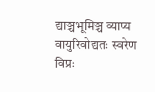द्याञ्चभूमिञ्च व्याप्य वायुरिवोद्यतः स्वरेण विप्रः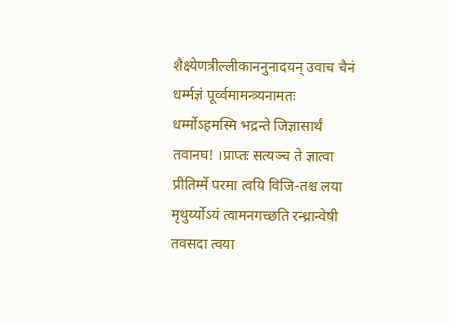शैक्ष्येणत्रील्लीकाननुनादयन् उवाच चैनं धर्म्मज्ञं पूर्व्वमामन्त्र्यनामतः धर्म्मोऽहमस्मि भद्रन्ते जिज्ञासार्थं तवानघ! ।प्राप्तः सत्यञ्च ते ज्ञात्वा प्रीतिर्म्मे परमा त्वयि विजि-तश्च लया मृथुर्य्योऽयं त्वामनगच्छति रन्ध्रान्वेषी तवसदा त्वया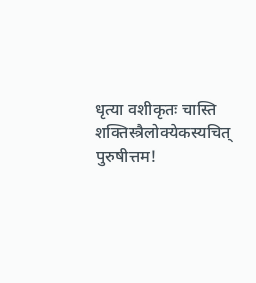धृत्या वशीकृतः चास्ति शक्तिस्त्रैलोक्येकस्यचित् पुरुषीत्तम!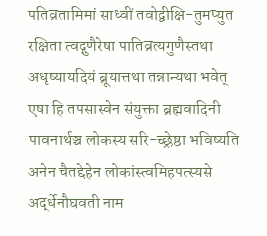पतिव्रतामिमां साध्वीं तवोद्वीक्षि-तुमप्युत रक्षिता त्वद्गुणैरेषा पातिव्रत्यगुणैस्तथा अधृष्यायदियं ब्रूयात्तथा तन्नान्यथा भवेत् एषा हि तपसास्वेन संयुक्ता ब्रह्मवादिनी पावनार्थञ्च लोकस्य सरि-च्छ्रेष्ठा भविष्यति अनेन चैतद्देहेन लोकांस्त्वमिहपत्स्यसे अर्द्धेनौघवती नाम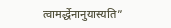त्वामर्द्धेनानुयास्यति”